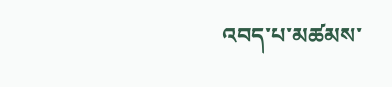འབད་པ་མཚམས་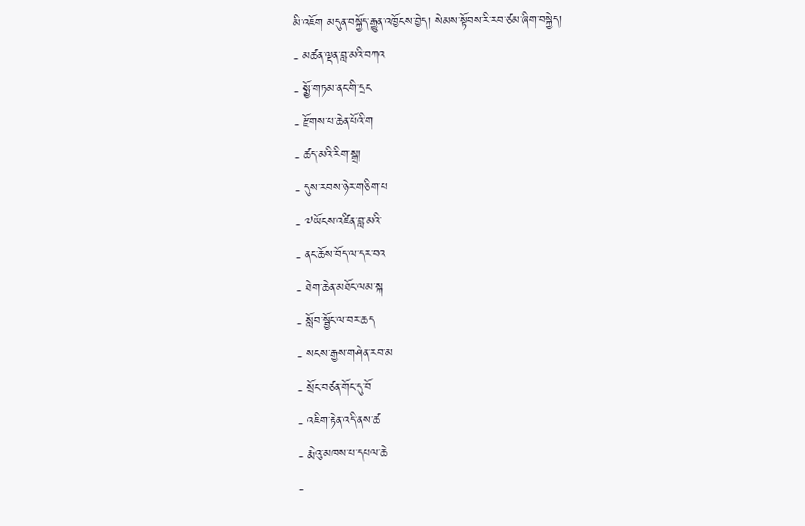མི་འཇོག མདུན་བསྐྱོད་རྒྱུན་འཁྱོངས་བྱེད། སེམས་སྟོབས་རི་རབ་ཙམ་ཞིག་བསྐྱེད།
- མཚན་ལྡན་བླ་མའི་བཀའ
- སྨྱོ་གཏམ་ནང་གི་དྲང
- རྫོགས་པ་ཆེན་པོའི་ག
- ཚད་མའི་རིག་སྒྲ།
- དུས་རབས་ཉེར་གཅིག་པ
- ༧ཡོངས་འཛིན་བླ་མའི་
- ནང་ཆོས་བོད་ལ་དར་བའ
- ཐེག་ཆེན་མཐོང་ལམ་སྐ
- སློབ་སྦྱོང་ལ་བར་ཆད
- སངས་རྒྱས་གཤེན་རབ་མ
- སྲོང་བཙན་གོང་དུ་བོ
- འཇིག་རྟེན་འདི་ནས་ཚ
- རྨེའུ་མཁས་པ་དཔལ་ཆེ
-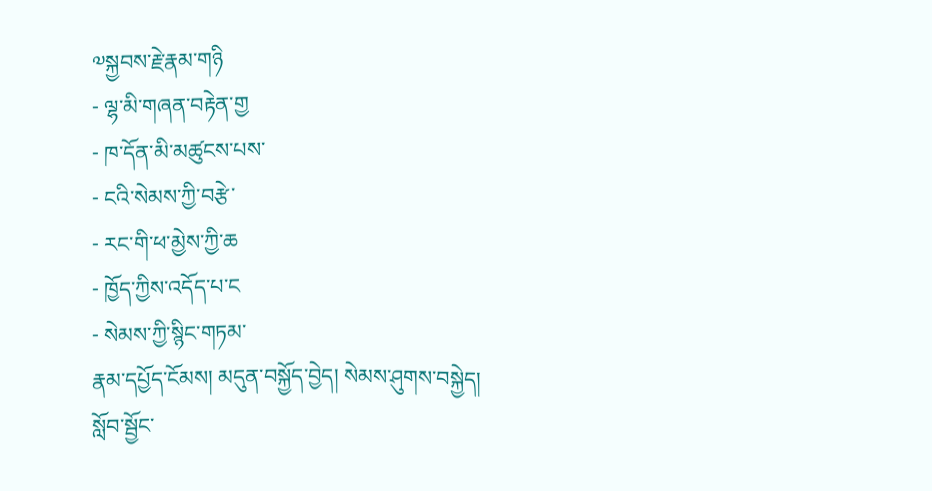༧སྐྱབས་རྗེ་རྣམ་གཉི
- ལྷ་མི་གཞན་བརྟེན་གྱ
- ཁ་དོན་མི་མཚུངས་པས་
- ངའི་སེམས་ཀྱི་བརྩེ་
- རང་གི་ཕ་མྱེས་ཀྱི་ཆ
- ཁྱོད་ཀྱིས་འདོད་པ་ང
- སེམས་ཀྱི་སྙིང་གཏམ་
རྣམ་དཔྱོད་ངོམས། མདུན་བསྐྱོད་བྱེད། སེམས་ཤུགས་བསྐྱེད།
སློབ་སྦྱོང་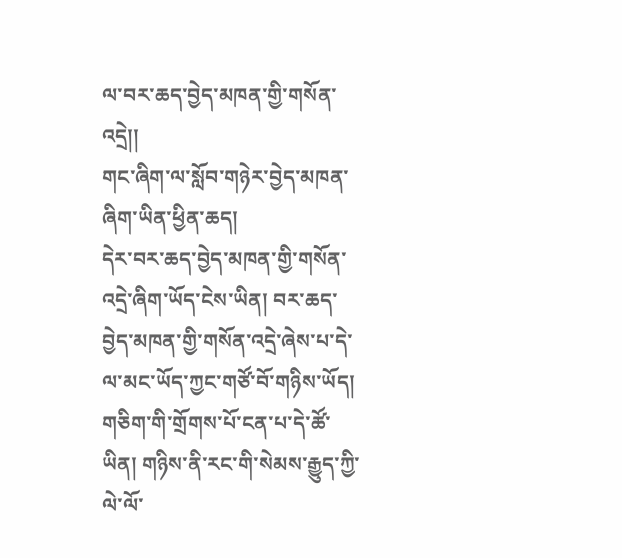ལ་བར་ཆད་བྱེད་མཁན་གྱི་གསོན་འདྲེ།།
གང་ཞིག་ལ་སློབ་གཉེར་བྱེད་མཁན་ཞིག་ཡིན་ཕྱིན་ཆད།
དེར་བར་ཆད་བྱེད་མཁན་གྱི་གསོན་འདྲེ་ཞིག་ཡོད་ངེས་ཡིན། བར་ཆད་བྱེད་མཁན་གྱི་གསོན་འདྲེ་ཞེས་པ་དེ་ལ་མང་ཡོད་ཀྱང་གཙོ་བོ་གཉིས་ཡོད།
གཅིག་གི་གྲོགས་པོ་ངན་པ་དེ་ཚོ་ཡིན། གཉིས་ནི་རང་གི་སེམས་རྒྱུད་ཀྱི་ལེ་ལོ་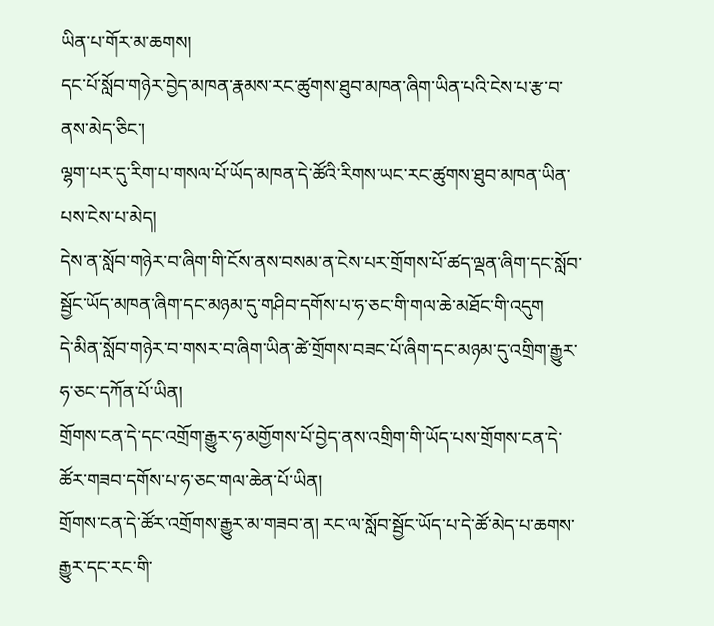ཡིན་པ་གོར་མ་ཆགས།
དང་པོ་སློབ་གཉེར་བྱེད་མཁན་རྣམས་རང་ཚུགས་ཐུབ་མཁན་ཞིག་ཡིན་པའི་ངེས་པ་རྩ་བ་ནས་མེད་ཅིང་།
ལྷག་པར་དུ་རིག་པ་གསལ་པོ་ཡོད་མཁན་དེ་ཚོའི་རིགས་ཡང་རང་ཚུགས་ཐུབ་མཁན་ཡིན་པས་ངེས་པ་མེད།
དེས་ན་སློབ་གཉེར་བ་ཞིག་གི་ངོས་ནས་བསམ་ན་ངེས་པར་གྲོགས་པོ་ཚད་ལྡན་ཞིག་དང་སློབ་སྦྱོང་ཡོད་མཁན་ཞིག་དང་མཉམ་དུ་གཤིབ་དགོས་པ་ཧ་ཅང་གི་གལ་ཆེ་མཐོང་གི་འདུག
དེ་མིན་སློབ་གཉེར་བ་གསར་བ་ཞིག་ཡིན་ཚེ་གྲོགས་བཟང་པོ་ཞིག་དང་མཉམ་དུ་འགྲིག་རྒྱུར་ཧ་ཅང་དཀོན་པོ་ཡིན།
གྲོགས་ངན་དེ་དང་འགྲོག་རྒྱུར་ཧ་མགྱོགས་པོ་བྱེད་ནས་འགྲིག་གི་ཡོད་པས་གྲོགས་ངན་དེ་ཚོར་གཟབ་དགོས་པ་ཧ་ཅང་གལ་ཆེན་པོ་ཡིན།
གྲོགས་ངན་དེ་ཚོར་འགྲོགས་རྒྱུར་མ་གཟབ་ན། རང་ལ་སློབ་སྦྱོང་ཡོད་པ་དེ་ཚོ་མེད་པ་ཆགས་རྒྱུར་དང་རང་གི་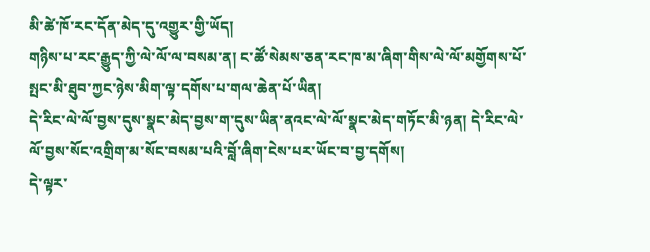མི་ཚེ་ཁོ་རང་དོན་མེད་དུ་འགྱུར་གྱི་ཡོད།
གཉིས་པ་རང་རྒྱུད་ཀྱི་ལེ་ལོ་ལ་བསམ་ན། ང་ཚོ་སེམས་ཅན་རང་ཁ་མ་ཞིག་གིས་ལེ་ལོ་མགྱོགས་པོ་སྤང་མི་ཐུབ་ཀྱང་ཉེས་མིག་ལྟ་དགོས་པ་གལ་ཆེན་པོ་ཡིན།
དེ་རིང་ལེ་ལོ་བྱས་དུས་སྣང་མེད་བྱས་ག་དུས་ཡིན་ནའང་ལེ་ལོ་སྣང་མེད་གཏོང་མི་ཉན། དེ་རིང་ལེ་ལོ་བྱས་སོང་འགྲིག་མ་སོང་བསམ་པའི་བློ་ཞིག་ངེས་པར་ཡོང་བ་བྱ་དགོས།
དེ་ལྟར་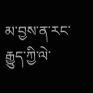མ་བྱས་ན་རང་རྒྱུད་ཀྱི་ལེ་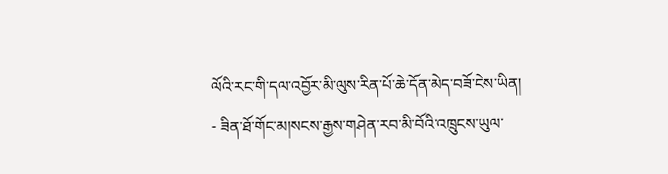ལོའི་རང་གི་དལ་འབྱོར་མི་ལུས་རིན་པོ་ཆེ་དོན་མེད་བཟོ་ངེས་ཡིན།
- ཟིན་ཐོ་གོང་མ།སངས་རྒྱས་གཤེན་རབ་མི་བོའི་འཁྲུངས་ཡུལ་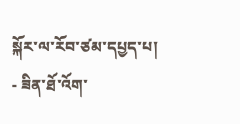སྐོར་ལ་རོབ་ཙམ་དཔྱད་པ།
- ཟིན་ཐོ་འོག་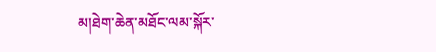མ།ཐེག་ཆེན་མཐོང་ལམ་སྐོར་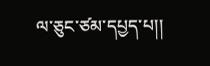ལ་ཅུང་ཙམ་དཔྱད་པ།།